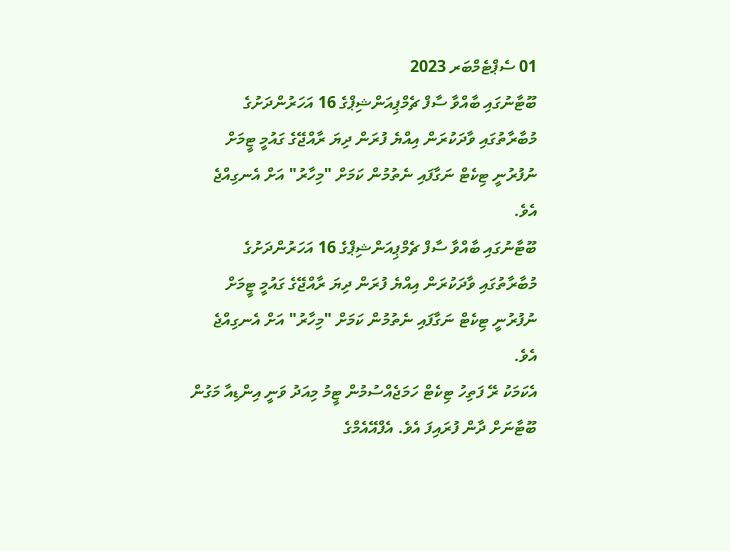01 ސެޕްޓެމްބަރ 2023
ބޫޓާނުގައި ބާއްވާ ސާފް ޗެމްޕިއަންޝިޕްގެ 16 އަހަރުންދަށުގެ މުބާރާތުގައި ވާދަކުރަން އިއްޔެ ފުރަން ދިޔަ ރާއްޖޭގެ ގައުމީ ޓީމަށް ނުފުރުނީ ޓިކެޓް ނަގާފައި ނެތުމުން ކަމަށް "މިހާރު" އަށް އެނގިއްޖެ އެވެ.
ބޫޓާނުގައި ބާއްވާ ސާފް ޗެމްޕިއަންޝިޕްގެ 16 އަހަރުންދަށުގެ މުބާރާތުގައި ވާދަކުރަން އިއްޔެ ފުރަން ދިޔަ ރާއްޖޭގެ ގައުމީ ޓީމަށް ނުފުރުނީ ޓިކެޓް ނަގާފައި ނެތުމުން ކަމަށް "މިހާރު" އަށް އެނގިއްޖެ އެވެ.
އެކަމަކު ރޭ ފަތިހު ޓިކެޓް ހަމަޖެއްސުމުން ޓީމު މިއަދު ވަނީ އިންޑިއާ މަގުން ބޫޓާނަށް ދާން ފުރައިފަ އެވެ. އެފްއޭއެމްގެ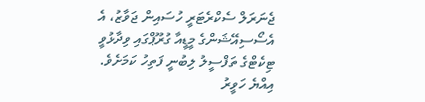ޖެނަރަލް ސެކްރެޓަރީ ހުސައިން ޖަވާޒު، އެ އެސޯސިއޭޝަންގެ މީޑީއާ ގުރޫޕްގައި ވިދާޅުވީ ޓިކެޓްގެ ތަފްސީލު ލިބުނީ ފަތިހު ކަމަށެވެ.
އިއްޔެ ހަވީރު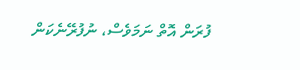ފުރަން އޮތް ނަމަވެސް، ނުފުރޭނެކަން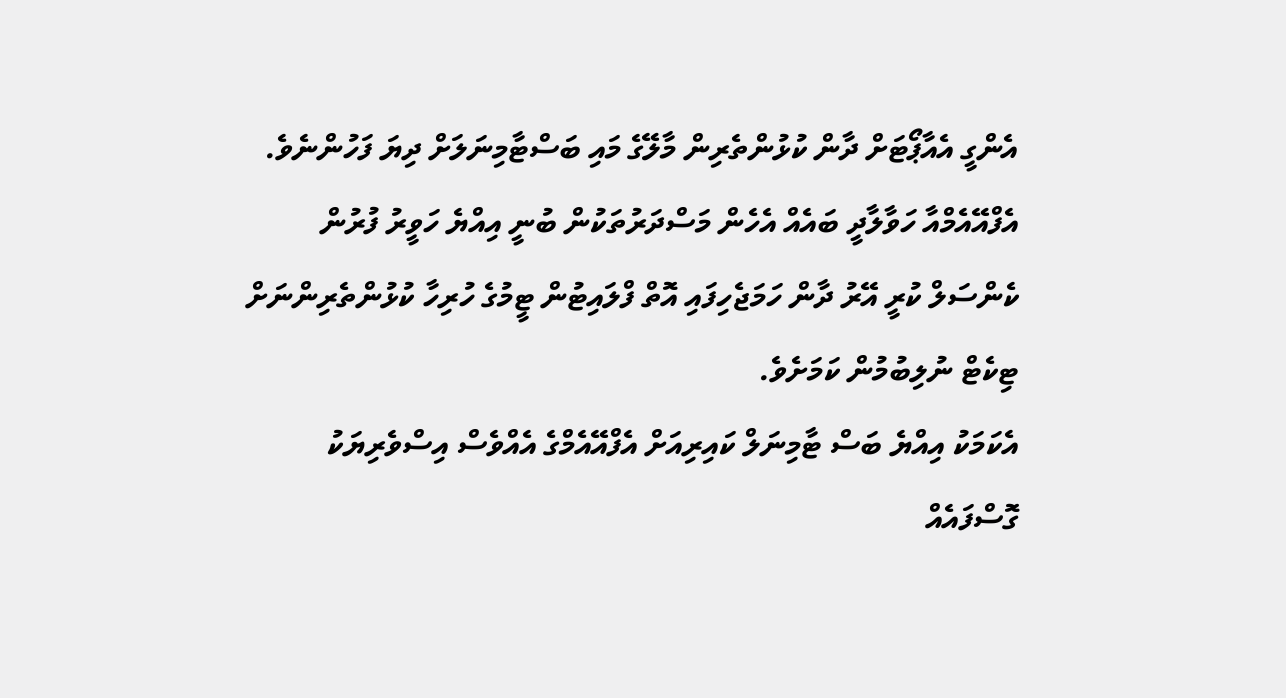އެންގީ އެއާޕޯޓަށް ދާން ކުޅުންތެރިން މާލޭގެ މައި ބަސްޓާމިނަލަށް ދިޔަ ފަހުންނެވެ.
އެފްއޭއެމްއާ ހަވާލާދީ ބައެއް އެހެން މަސްދަރުތަކުން ބުނީ އިއްޔެ ހަވީރު ފުރުން ކެންސަލް ކުރީ އޭރު ދާން ހަމަޖެހިފައި އޮތް ފްލައިޓުން ޓީމުގެ ހުރިހާ ކުޅުންތެރިންނަށް ޓިކެޓް ނުލިބުމުން ކަމަށެވެ.
އެކަމަކު އިއްޔެ ބަސް ޓާމިނަލް ކައިރިއަށް އެފްއޭއެމްގެ އެއްވެސް އިސްވެރިޔަކު ގޮސްފައެއް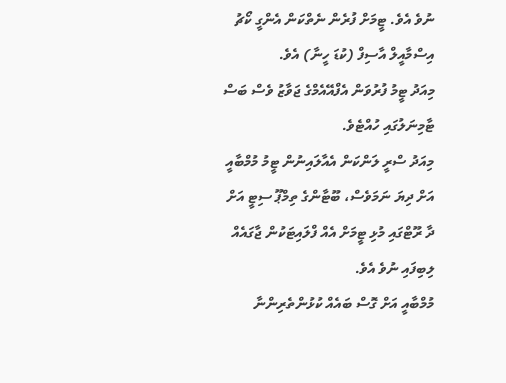ނުވެ އެވެ. ޓީމަށް ފުރެން ނެތްކަން އެންގީ ކޯޗު އިސްމާއީލް އާސިފް (ކުޑަ ހީނާ) އެވެ.
މިއަދު ޓީމު ފުރުވަން އެފްއޭއެމްގެ ޖަވާޒު ވެސް ބަސް ޓާމިނަލުގައި ހުއްޓެވެ.
މިއަދު ސްރީ ލަންކަން އެއާލައިނުން ޓީމު މުމްބާއީ އަށް ދިޔަ ނަމަވެސް، ބޫޓާންގެ ތިމްޕޫ ސިޓީ އަށް ދާ ރޫޓްގައި މުޅި ޓީމަށް އެއް ފްލައިޓަކުން ޖާގައެއް ލިބިފައި ނުވެ އެވެ.
މުމްބާއީ އަށް ގޮސް ބައެއް ކުޅުންތެރިންނާ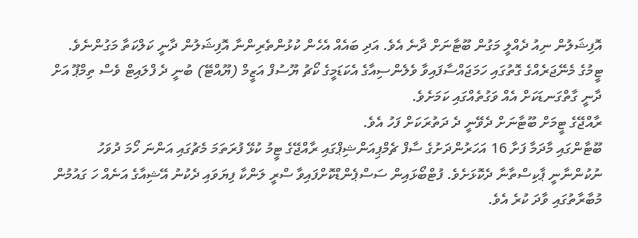އޮފިޝަލުން ނިއު ދެއްލީ މަގުން ބޫޓާނަށް ދާނެ އެވެ. އަދި ބައެއް އެހެން ކުޅުންތެރިންނާ އޮފިޝަލުން ދާނީ ކަލްކަތާ މަގުންނެވެ.
ޓީމުގެ މެނޭޖަރެއްގެ ގޮތުގައި ހަމަޖައްސާފައިވާ ވެލެންސިއާގެ އެކަޑަމީގެ ކޯޗު ޔޫސުފް އަޒީމް (ޔޫއްޓޭ) ބުނީ ދެ ފްލައިޓް ވެސް ތިމްޕޫ އަށް ދާނީ ގާތްގަނޑަކަށް އެއް ވަގުތެއްގައި ކަމަށެވެ.
ރާއްޖޭގެ ޓީމަށް ބޫޓާނަށް ދެވޭނީ ދެ ދަތުރަކަށް ފަހު އެވެ.
ބޫޓާންގައި މާދަމާ ފަށާ 16 އަހަރުންދަށުގެ ސާފް ޗެމްޕިއަންޝިޕްގައި ރާއްޖޭގެ ޓީމު ކުޅޭ ފުރަތަމަ މެޗުގައި އަންނަ ހޯމަ ދުވަހު ނުކުންނާނީ ޕާކިސްތާނާ ދެކޮޅަށެވެ. ފުޓްބޯޅައިން ސަސްޕެންޑްކޮށްފައިވާ ސްރީ ލަންކާ ފިޔަވައި ދެކުނު އޭޝިއާގެ އަނެއް ހަ ގައުމުން މުބާރާތުގައި ވާދަ ކުރެ އެވެ.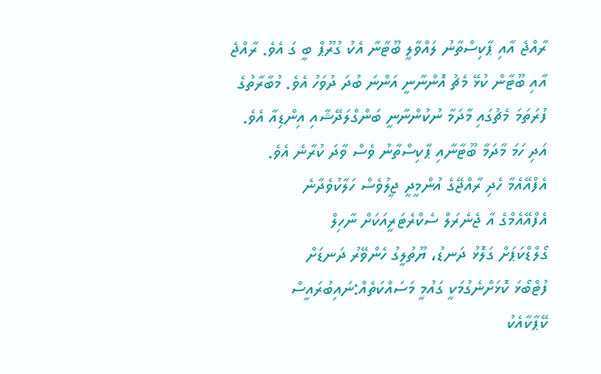ރާއްޖެ އާއި ޕާކިސްތާނު ލައްވާލީ ބޫޓާނާ އެކު ގުރޫޕް ބީ ގަ އެވެ. ރާއްޖެ އާއި ބޫޓާން ކުޅޭ މެޗު އޮންނާނީ އަންނަ ބުދަ ދުވަހު އެވެ. މުބާރާތުގެ ފުރަތަމަ މެޗުގައި މާދަމާ ނުކުންނާނީ ބަންގްލަދޭޝާއި އިންޑިއާ އެވެ. އަދި ހަމަ މާދަމާ ބޫޓާނާއި ޕާކިސްތާނު ވެސް ވާދަ ކުރާނެ އެވެ.
އެފްއޭއެމާ ހެދި ރާއްޖޭގެ އުންމީދީ ޖީލުވެސް ހަލާކުވެދާނެ
އެފްއޭއެމްގެ އާ ޖެނެރަލް ސެކްރެޓަރީއަކަށް ނާހިލް
ގޯލްޑްކަޕަށް ގަލޮޅު ދަނޑު، ޔޫތުލީގު ހެންވޭރު ދަނޑަށް
ފުޓްބޯޅަ ކޮޅަށްނެގުމަކީ ގައުމީ މަސައްކަތެއް:ނައިބުރައީސް
ކޭޕާކާއެކު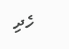ހެދި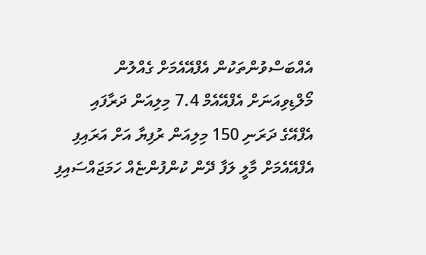އެއްބަސްވުންތަކުން އެފްއޭއެމަށް ގެއްލުން
މޯލްޑިވިއަނަށް އެފްއޭއެމް 7.4 މިލިއަން ދަރާފައި
އެފްއޭގެ ދަރަނި 150 މިލިއަން ރުފިޔާ އަށް އަރައިފި
އެފްއޭއެމަށް މާލީ ލަފާ ދޭން ކުންފުންޏެއް ހަމަޖައްސައިފި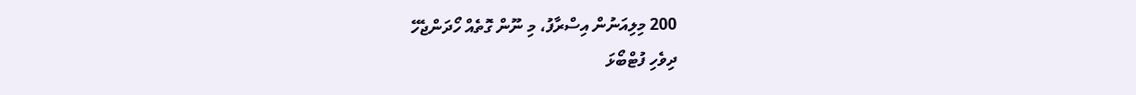200 މިލިއަނުން އިސްރާފު، މި ނޫން ގޮތެއް ހޯދަންޖެހޭ
ދިވެހި ފުޓްބޯޅަ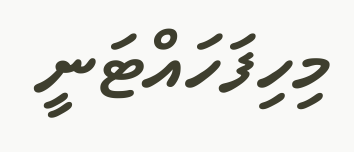މިހިފަހައްޓަނީ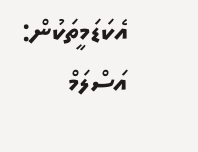އެކަޑަމީތަކުން: އަސްލަމް